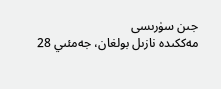جىن سۈرىسى
مەككىدە نازىل بولغان، جەمئىي 28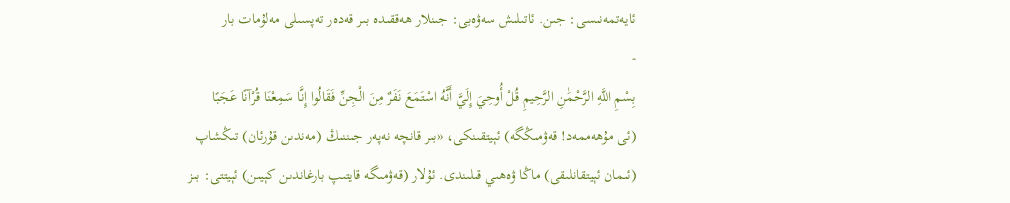ئايەتمەنىسى: جىن. ئاتىلىش سەۋەبى: جىنلار ھەققىدە بىر قەدەر تەپسىلى مەلۇمات بار
-
بِسْمِ اللَّهِ الرَّحْمَٰنِ الرَّحِيمِ قُلْ أُوحِيَ إِلَيَّ أَنَّهُ اسْتَمَعَ نَفَرٌ مِنَ الْجِنِّ فَقَالُوا إِنَّا سَمِعْنَا قُرْآنًا عَجَبًا
(ئى مۇھەممەد! قەۋمىڭگە) ئېيتقىنكى، «بىر قانچە نەپەر جىننىڭ (مەندىن قۇرئان) تىڭشاپ (ئىمان ئېيتقانلىقى) ماڭا ۋەھىي قىلىندى. ئۇلار (قەۋمىگە قايتىپ بارغاندىن كېيىن) ئېيتتى: بىز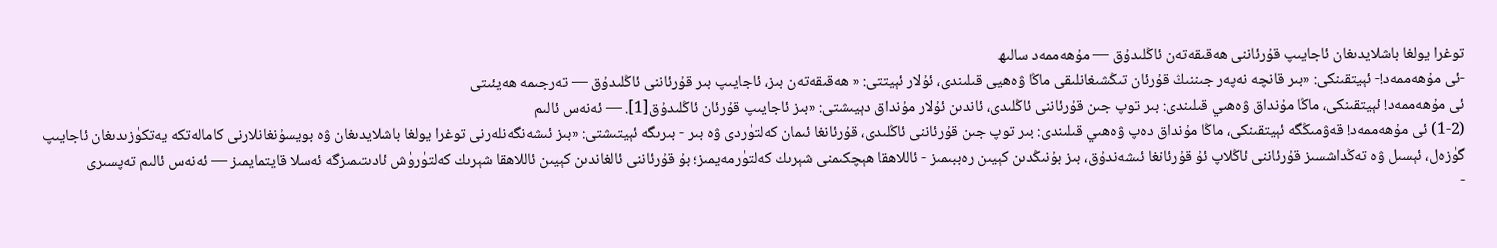توغرا يولغا باشلايدىغان ئاجايىپ قۇرئاننى ھەقىقەتەن ئاڭلىدۇق — مۇھەممەد سالىھ
-ئى مۇھەممەد!- ئېيتقىنكى: «بىر قانچە نەپەر جىننىڭ قۇرئان تىڭشىغانلىقى ماڭا ۋەھيى قىلىندى، ئۇلار ئېيتتى: « ھەقىقەتەن بىز، ئاجايىپ بىر قۇرئاننى ئاڭلىدۇق — تەرجىمە ھەيئىتى
ئى مۇھەممەد! ئېيتقىنكى، ماڭا مۇنداق ۋەھىي قىلىندى: بىر توپ جىن قۇرئاننى ئاڭلىدى، ئاندىن ئۇلار مۇنداق دېيىشتى: «بىز ئاجايىپ قۇرئان ئاڭلىدۇق[1]. — ئەنەس ئالىم
(1-2) ئى مۇھەممەد! قەۋمىڭگە ئېيتقىنكى، ماڭا مۇنداق دەپ ۋەھىي قىلىندى: بىر توپ جىن قۇرئاننى ئاڭلىدى، قۇرئانغا ئىمان كەلتۈردى ۋە بىر - بىرىگە ئېيتىشتى: «بىز ئىشەنگەنلەرنى توغرا يولغا باشلايدىغان ۋە بويسۇنغانلارنى كامالەتكە يەتكۈزىدىغان ئاجايىپ گۈزەل، ئېسىل ۋە تەڭداشسىز قۇرئاننى ئاڭلاپ ئۇ قۇرئانغا ئىشەندۇق، بىز بۇنىڭدىن كېيىن رەببىمىز - ئاللاھقا ھېچكىمنى شېرىك كەلتۈرمەيمىز؛ بۇ قۇرئاننى ئالغاندىن كېيىن ئاللاھقا شېرىك كەلتۈرۈش ئادىتىمىزگە ئەسلا قايتمايمىز — ئەنەس ئالىم تەپسىرى
-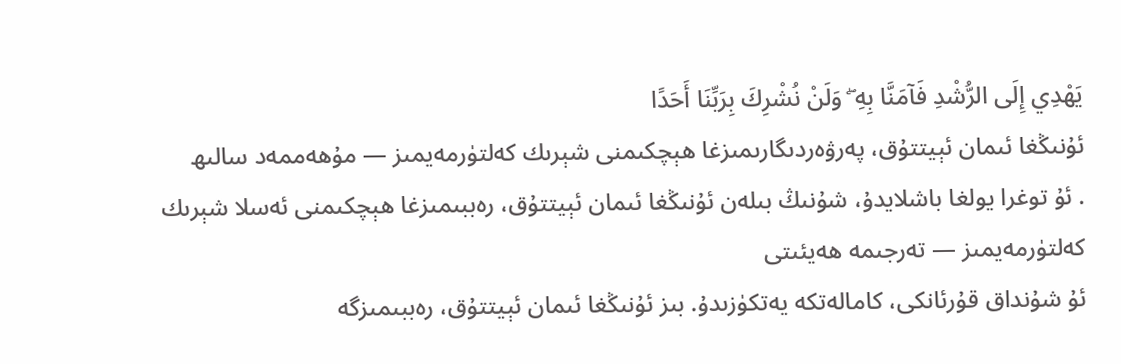يَهْدِي إِلَى الرُّشْدِ فَآمَنَّا بِهِ ۖ وَلَنْ نُشْرِكَ بِرَبِّنَا أَحَدًا
ئۇنىڭغا ئىمان ئېيتتۇق، پەرۋەردىگارىمىزغا ھېچكىمنى شېرىك كەلتۈرمەيمىز — مۇھەممەد سالىھ
. ئۇ توغرا يولغا باشلايدۇ، شۇنىڭ بىلەن ئۇنىڭغا ئىمان ئېيتتۇق، رەببىمىزغا ھېچكىمنى ئەسلا شېرىك كەلتۈرمەيمىز — تەرجىمە ھەيئىتى
ئۇ شۇنداق قۇرئانكى، كامالەتكە يەتكۈزىدۇ. بىز ئۇنىڭغا ئىمان ئېيتتۇق، رەببىمىزگە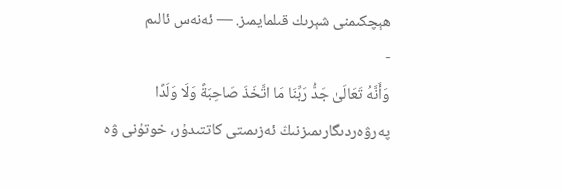ھېچكىمنى شېرىك قىلمايمىز. — ئەنەس ئالىم
-
وَأَنَّهُ تَعَالَىٰ جَدُّ رَبِّنَا مَا اتَّخَذَ صَاحِبَةً وَلَا وَلَدًا
پەرۋەردىگارىمىزنىڭ ئەزىمىتى كاتتىدۇر، خوتۇنى ۋە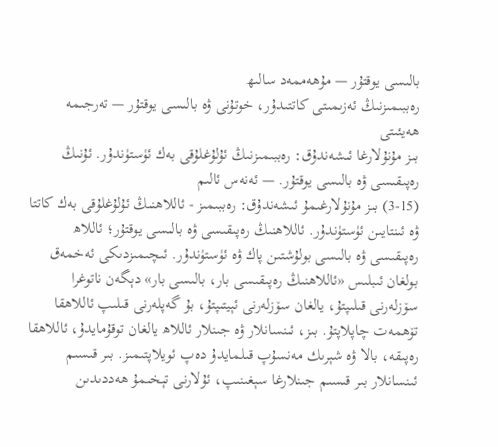بالىسى يوقتۇر — مۇھەممەد سالىھ
رەببىمىزنىڭ ئەزىمىتى كاتتىدۇر، خوتۇنى ۋە بالىسى يوقتۇر — تەرجىمە ھەيئىتى
بىز مۇنۇلارغا ئىشەندۇق: رەببىمىزنىڭ ئۇلۇغلۇقى بەك ئۈستۈندۇر. ئۇنىڭ رەپىقىسى ۋە بالىسى يوقتۇر. — ئەنەس ئالىم
(3-15) بىز مۇنۇلارغىمۇ ئىشەندۇق: رەببىمىز - ئاللاھنىڭ ئۇلۇغلۇقى بەك كاتتا ۋە ئىنتايىن ئۈستۈندۇر. ئاللاھنىڭ رەپىقىسى ۋە بالىسى يوقتۇر؛ ئاللاھ رەپىقىسى ۋە بالىسى بولۇشتىن پاك ۋە ئۈستۈندۇر. ئىچىمىزدىكى ئەخمەق بولغان ئىبلىس «ئاللاھنىڭ رەپىقىسى بار، بالىسى بار» دېگەن ناتوغرا سۆزلەرنى قىلىپتۇ، يالغان سۆزلەرنى ئېيتىپتۇ، بۇ گەپلەرنى قىلىپ ئاللاھقا تۆھمەت چاپلاپتۇ. بىز، ئىنسانلار ۋە جىنلار ئاللاھ يالغان توقۇمايدۇ، ئاللاھقا رەپىقە، بالا ۋە شېرىك مەنسۇپ قىلمايدۇ دەپ ئويلاپتىمىز. بىر قىسىم ئىنسانلار بىر قىسىم جىنلارغا سېغىنىپ، ئۇلارنى تېخىمۇ ھەددىدىن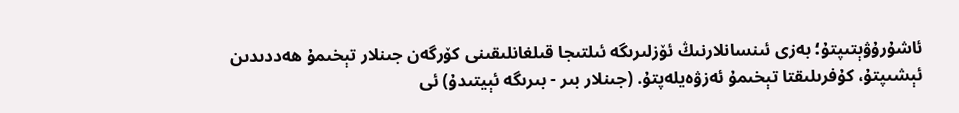ئاشۇرۇۋېتىپتۇ؛ بەزى ئىنسانلارنىڭ ئۆزلىرىگە ئىلتىجا قىلغانلىقىنى كۆرگەن جىنلار تېخىمۇ ھەددىدىن ئېشىپتۇ، كۇفرىلىقتا تېخىمۇ ئەزۋەيلەپتۇ. (جىنلار بىر - بىرىگە ئېيتىدۇ) ئى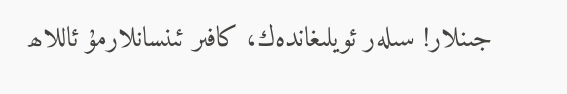جىنلار! سىلەر ئويلىغاندەك، كافىر ئىنسانلارمۇ ئاللاھ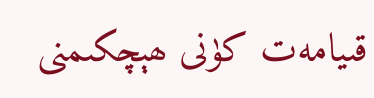قىيامەت كۈنى ھېچكىمنى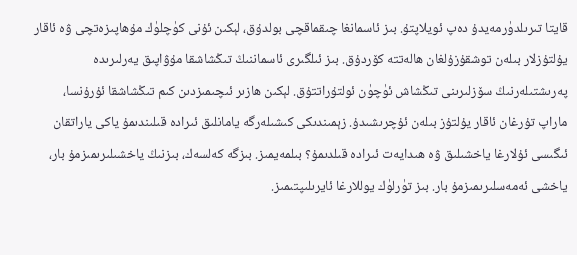قايتا تىرىلدۈرمەيدۇ دەپ ئويلاپتۇ. بىز ئاسمانغا چىقماقچى بولدۇق، لېكىن ئۇنى كۈچلۈك مۇھاپىزەتچى ۋە ئاقار يۇلتۇزلار بىلەن توشقۇزۇلغان ھالەتتە كۆردۇق. بىز ئىلگىرى ئاسماننىڭ تىڭشاشقا مۇۋاپىق يەرلىرىدە پەرىشتىلەرنىڭ سۆزلىرىنى تىڭشاش ئۈچۈن ئولتۇراتتۇق. لېكىن ھازىر ئىچىمىزدىن كىم تىڭشاشقا ئۇرۇنسا، ماراپ تۇرغان ئاقار يۇلتۇز بىلەن ئۇچرىشىدۇ. زېمىندىكى كىشىلەرگە يامانلىق ئىرادە قىلىندىمۇ ياكى ياراتقان ئىگىسى ئۇلارغا ياخشىلىق ۋە ھىدايەت ئىرادە قىلدىمۇ؟ بىلمەيمىز. بىزگە كەلسەك، بىزنىڭ ياخشىلىرىمىزمۇ بار، ياخشى ئەمەسلىرىمىزمۇ بار. بىز تۈرلۈك يوللارغا ئايرىلىپتىمىز.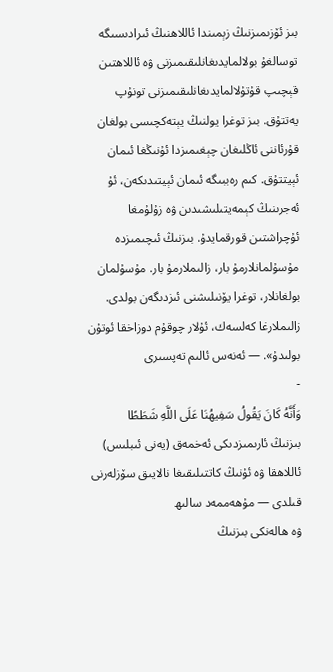بىز ئۆزىمىزنىڭ زېمىندا ئاللاھنىڭ ئىرادىسىگە توسالغۇ بولالمايدىغانلىقىمىزنى ۋە ئاللاھتىن قېچىپ قۇتۇلالمايدىغانلىقىمىزنى تونۇپ يەتتۇق. بىز توغرا يولنىڭ يېتەكچىسى بولغان قۇرئاننى ئاڭلىغان چېغىمىزدا ئۇنىڭغا ئىمان ئېيتتۇق. كىم رەببىگە ئىمان ئېيتىدىكەن، ئۇ ئەجرىنىڭ كېمەيتىلىشىدىن ۋە زۇلۇمغا ئۇچراشتىن قورقمايدۇ. بىزنىڭ ئىچىمىزدە مۇسۇلمانلارمۇ بار، زالىملارمۇ بار. مۇسۇلمان بولغانلار، توغرا يۆنىلىشنى ئىزدىگەن بولدى. زالىملارغا كەلسەك، ئۇلار چوقۇم دوزاخقا ئوتۇن بولىدۇ». — ئەنەس ئالىم تەپسىرى
-
وَأَنَّهُ كَانَ يَقُولُ سَفِيهُنَا عَلَى اللَّهِ شَطَطًا
بىزنىڭ ئارىمىزدىكى ئەخمەق (يەنى ئىبلىس) ئاللاھقا ۋە ئۇنىڭ كاتتىلىقىغا نالايىق سۆزلەرنى قىلدى — مۇھەممەد سالىھ
ۋە ھالەنكى بىزنىڭ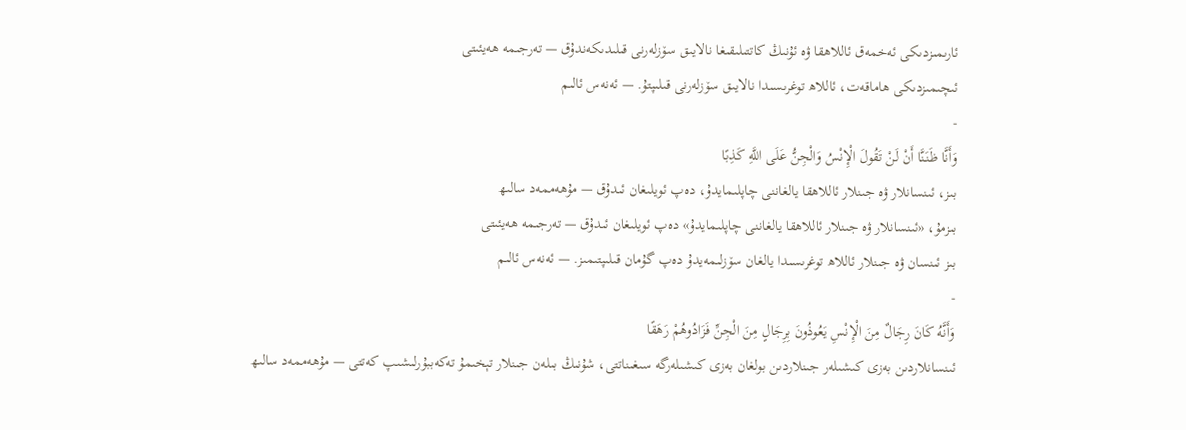ئارىمىزدىكى ئەخمەق ئاللاھقا ۋە ئۇنىڭ كاتتىلىقىغا نالايىق سۆزلەرنى قىلىدىكەندۇق — تەرجىمە ھەيئىتى
ئىچىمىزدىكى ھاماقەت، ئاللاھ توغرىسىدا نالايىق سۆزلەرنى قىلىپتۇ. — ئەنەس ئالىم
-
وَأَنَّا ظَنَنَّا أَنْ لَنْ تَقُولَ الْإِنْسُ وَالْجِنُّ عَلَى اللَّهِ كَذِبًا
بىز، ئىنسانلار ۋە جىنلار ئاللاھقا يالغاننى چاپلىمايدۇ، دەپ ئويلىغان ئىدۇق — مۇھەممەد سالىھ
بىزمۇ، «ئىنسانلار ۋە جىنلار ئاللاھقا يالغاننى چاپلىمايدۇ» دەپ ئويلىغان ئىدۇق — تەرجىمە ھەيئىتى
بىز ئىنسان ۋە جىنلار ئاللاھ توغرىسىدا يالغان سۆزلىمەيدۇ دەپ گۇمان قىلىپتىمىز. — ئەنەس ئالىم
-
وَأَنَّهُ كَانَ رِجَالٌ مِنَ الْإِنْسِ يَعُوذُونَ بِرِجَالٍ مِنَ الْجِنِّ فَزَادُوهُمْ رَهَقًا
ئىنسانلاردىن بەزى كىشىلەر جىنلاردىن بولغان بەزى كىشىلەرگە سىغىناتتى، شۇنىڭ بىلەن جىنلار تېخىمۇ تەكەببۇرلىشىپ كەتتى — مۇھەممەد سالىھ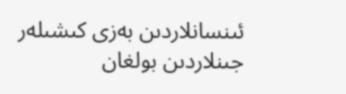ئىنسانلاردىن بەزى كىشىلەر جىنلاردىن بولغان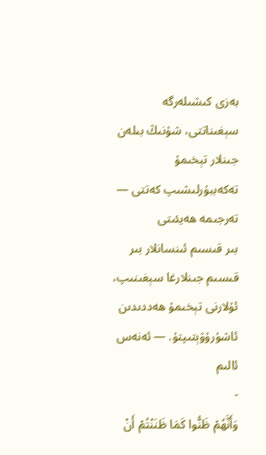بەزى كىشىلەرگە سېغىناتتى، شۇنىڭ بىلەن جىنلار تېخىمۇ تەكەببۇرلىشىپ كەتتى — تەرجىمە ھەيئىتى
بىر قىسىم ئىنسانلار بىر قىسىم جىنلارغا سېغىنىپ، ئۇلارنى تېخىمۇ ھەددىدىن ئاشۇرۇۋېتىپتۇ. — ئەنەس ئالىم
-
وَأَنَّهُمْ ظَنُّوا كَمَا ظَنَنْتُمْ أَنْ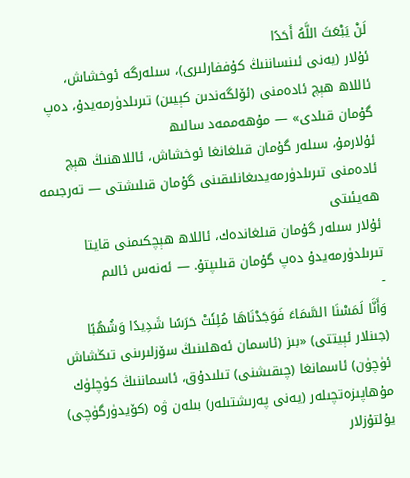لَنْ يَبْعَثَ اللَّهُ أَحَدًا
ئۇلار (يەنى ئىنساننىڭ كۇففارلىرى)، سىلەرگە ئوخشاش، ئاللاھ ھېچ ئادەمنى (ئۆلگەندىن كېيىن) تىرىلدۈرمەيدۇ، دەپ گۇمان قىلدى» — مۇھەممەد سالىھ
ئۇلارمۇ، سىلەر گۇمان قىلغانغا ئوخشاش، ئاللاھنىڭ ھېچ ئادەمنى تىرىلدۈرمەيدىغانلىقىنى گۇمان قىلىشتى — تەرجىمە ھەيئىتى
ئۇلار سىلەر گۇمان قىلغاندەك، ئاللاھ ھېچكىمنى قايتا تىرىلدۈرمەيدۇ دەپ گۇمان قىلىپتۇ. — ئەنەس ئالىم
-
وَأَنَّا لَمَسْنَا السَّمَاءَ فَوَجَدْنَاهَا مُلِئَتْ حَرَسًا شَدِيدًا وَشُهُبًا
(جىنلار ئېيتتى) «بىز (ئاسمان ئەھلىنىڭ سۆزلىرىنى تىڭشاش ئۈچۈن) ئاسمانغا (چىقىشنى) تىلىدۇق، ئاسماننىڭ كۈچلۈك مۇھاپىزەتچىلەر (يەنى پەرىشتىلەر) بىلەن ۋە (كۆيدۈرگۈچى) يۇلتۇزلار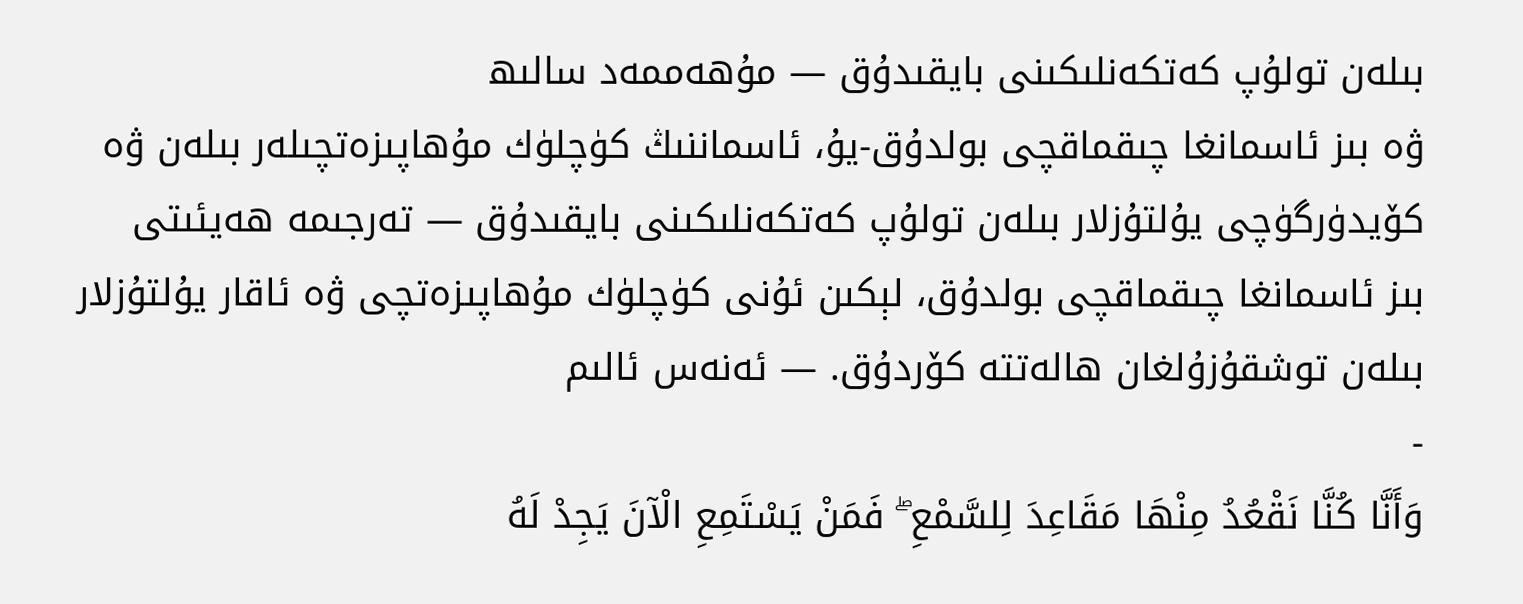بىلەن تولۇپ كەتكەنلىكىنى بايقىدۇق — مۇھەممەد سالىھ
ۋە بىز ئاسمانغا چىقماقچى بولدۇق-يۇ، ئاسماننىڭ كۈچلۈك مۇھاپىزەتچىلەر بىلەن ۋە كۆيدۈرگۈچى يۇلتۇزلار بىلەن تولۇپ كەتكەنلىكىنى بايقىدۇق — تەرجىمە ھەيئىتى
بىز ئاسمانغا چىقماقچى بولدۇق، لېكىن ئۇنى كۈچلۈك مۇھاپىزەتچى ۋە ئاقار يۇلتۇزلار بىلەن توشقۇزۇلغان ھالەتتە كۆردۇق. — ئەنەس ئالىم
-
وَأَنَّا كُنَّا نَقْعُدُ مِنْهَا مَقَاعِدَ لِلسَّمْعِ ۖ فَمَنْ يَسْتَمِعِ الْآنَ يَجِدْ لَهُ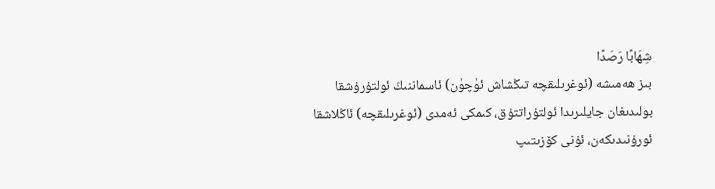شِهَابًا رَصَدًا
بىز ھەمىشە (ئوغرىلىقچە تىڭشاش ئۈچۈن) ئاسماننىڭ ئولتۇرۇشقا بولىدىغان جايلىرىدا ئولتۇراتتۇق، كىمكى ئەمدى (ئوغرىلىقچە) ئاڭلاشقا ئورۇنىدىكەن، ئۇنى كۆزىتىپ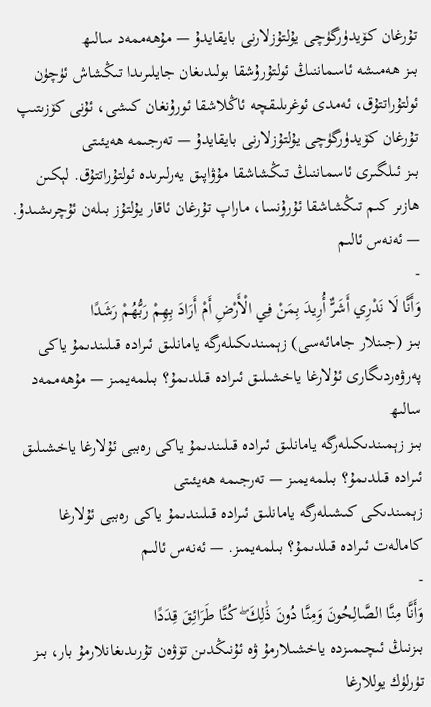تۇرغان كۆيدۈرگۈچى يۇلتۇزلارنى بايقايدۇ — مۇھەممەد سالىھ
بىز ھەمىشە ئاسماننىڭ ئولتۇرۇشقا بولىدىغان جايلىرىدا تىڭشاش ئۈچۈن ئولتۇراتتۇق، ئەمدى ئوغرىلىقچە ئاڭلاشقا ئورۇنغان كىشى، ئۇنى كۆزىتىپ تۇرغان كۆيدۈرگۈچى يۇلتۇزلارنى بايقايدۇ — تەرجىمە ھەيئىتى
بىز ئىلگىرى ئاسماننىڭ تىڭشاشقا مۇۋاپىق يەرلىرىدە ئولتۇراتتۇق. لېكىن ھازىر كىم تىڭشاشقا ئۇرۇنسا، ماراپ تۇرغان ئاقار يۇلتۇز بىلەن ئۇچرىشىدۇ. — ئەنەس ئالىم
-
وَأَنَّا لَا نَدْرِي أَشَرٌّ أُرِيدَ بِمَنْ فِي الْأَرْضِ أَمْ أَرَادَ بِهِمْ رَبُّهُمْ رَشَدًا
بىز (جىنلار جامائەسى) زېمىندىكىلەرگە يامانلىق ئىرادە قىلىندىمۇ ياكى پەرۋەردىگارى ئۇلارغا ياخشىلىق ئىرادە قىلدىمۇ؟ بىلمەيمىز — مۇھەممەد سالىھ
بىز زېمىندىكىلەرگە يامانلىق ئىرادە قىلىندىمۇ ياكى رەببى ئۇلارغا ياخشىلىق ئىرادە قىلدىمۇ؟ بىلمەيمىز — تەرجىمە ھەيئىتى
زېمىندىكى كىشىلەرگە يامانلىق ئىرادە قىلىندىمۇ ياكى رەببى ئۇلارغا كامالەت ئىرادە قىلدىمۇ؟ بىلمەيمىز. — ئەنەس ئالىم
-
وَأَنَّا مِنَّا الصَّالِحُونَ وَمِنَّا دُونَ ذَٰلِكَ ۖ كُنَّا طَرَائِقَ قِدَدًا
بىزنىڭ ئىچىمىزدە ياخشىلارمۇ ۋە ئۇنىڭدىن تۆۋەن تۇرىدىغانلارمۇ بار، بىز تۈرلۈك يوللارغا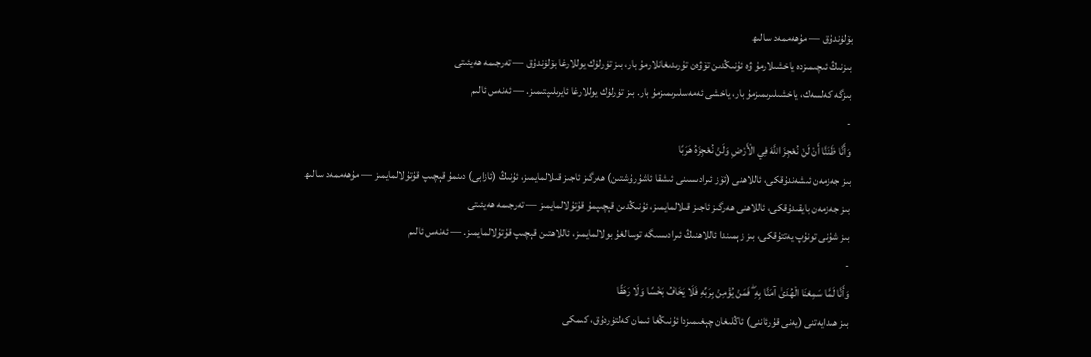بۆلۈندۇق — مۇھەممەد سالىھ
بىزنىڭ ئىچىمىزدە ياخشىلارمۇ ۋە ئۇنىڭدىن تۆۋەن تۇرىدىغانلارمۇ بار، بىز تۈرلۈك يوللارغا بۆلۈندۇق — تەرجىمە ھەيئىتى
بىزگە كەلسەك، ياخشىلىرىمىزمۇ بار، ياخشى ئەمەسلىرىمىزمۇ بار. بىز تۈرلۈك يوللارغا ئايرىلىپتىمىز. — ئەنەس ئالىم
-
وَأَنَّا ظَنَنَّا أَنْ لَنْ نُعْجِزَ اللَّهَ فِي الْأَرْضِ وَلَنْ نُعْجِزَهُ هَرَبًا
بىز جەزمەن ئىشەندۇقكى، ئاللاھنى (ئۆز ئىرادىسىنى ئىشقا ئاشۇرۇشتىن) ھەرگىز ئاجىز قىلالمايمىز، ئۇنىڭ (ئازابى) دىنمۇ قېچىپ قۇتۇلالمايمىز — مۇھەممەد سالىھ
بىز جەزمەن بايقىدۇقكى، ئاللاھنى ھەرگىز ئاجىز قىلالمايمىز، ئۇنىڭدىن قېچىپمۇ قۇتۇلالمايمىز — تەرجىمە ھەيئىتى
بىز شۇنى تونۇپ يەتتۇقكى، بىز زېمىندا ئاللاھنىڭ ئىرادىسىگە توسالغۇ بولالمايمىز، ئاللاھتىن قېچىپ قۇتۇلالمايمىز. — ئەنەس ئالىم
-
وَأَنَّا لَمَّا سَمِعْنَا الْهُدَىٰ آمَنَّا بِهِ ۖ فَمَنْ يُؤْمِنْ بِرَبِّهِ فَلَا يَخَافُ بَخْسًا وَلَا رَهَقًا
بىز ھىدايەتنى (يەنى قۇرئاننى) ئاڭلىغان چېغىمىزدا ئۇنىڭغا ئىمان كەلتۈردۇق، كىمكى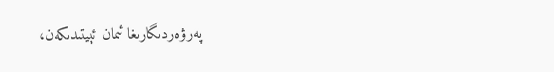پەرۋەردىگارىغا ئىمان ئېيتىدىكەن،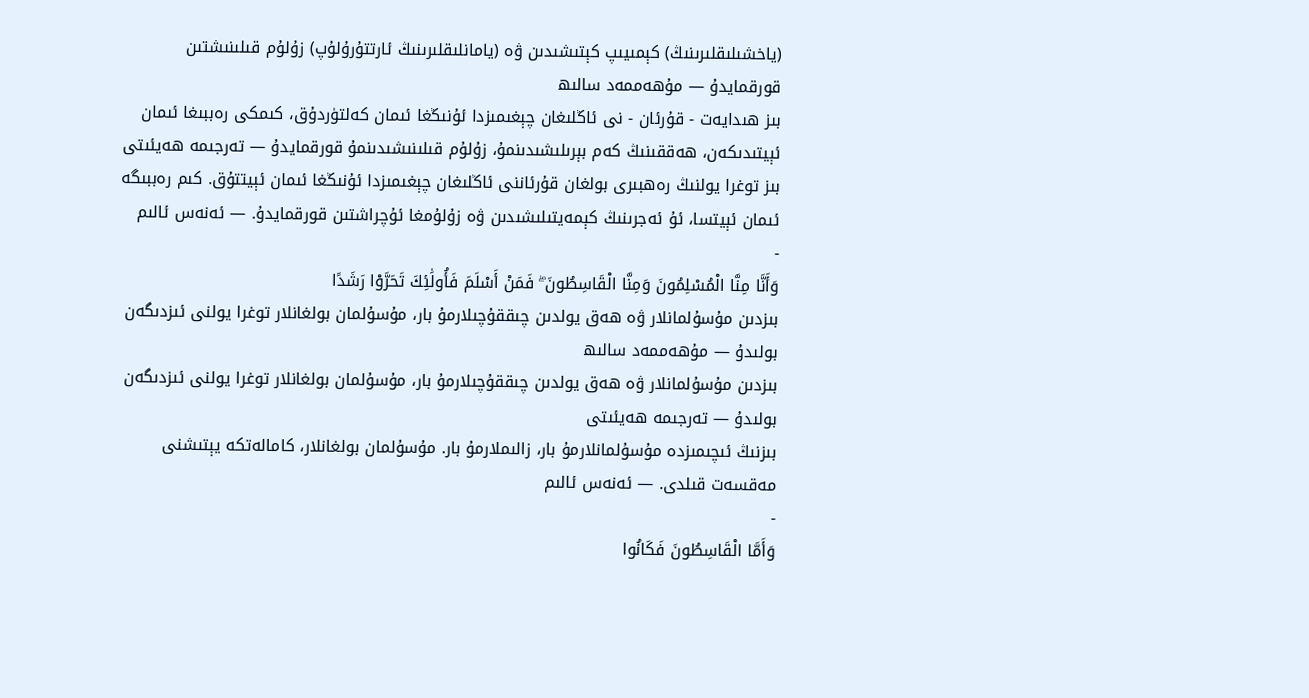(ياخشىلىقلىرىنىڭ) كېمىيىپ كېتىشىدىن ۋە (يامانلىقلىرىنىڭ ئارتتۇرۇلۇپ) زۇلۇم قىلىنىشتىن قورقمايدۇ — مۇھەممەد سالىھ
بىز ھىدايەت - قۇرئان - نى ئاڭلىغان چېغىمىزدا ئۇنىڭغا ئىمان كەلتۈردۇق، كىمكى رەببىغا ئىمان ئېيتىدىكەن، ھەققىنىڭ كەم بېرىلىشىدىنمۇ، زۇلۇم قىلىنىشىدىنمۇ قورقمايدۇ — تەرجىمە ھەيئىتى
بىز توغرا يولنىڭ رەھبىرى بولغان قۇرئاننى ئاڭلىغان چېغىمىزدا ئۇنىڭغا ئىمان ئېيتتۇق. كىم رەببىگە ئىمان ئېيتسا، ئۇ ئەجرىنىڭ كېمەيتىلىشىدىن ۋە زۇلۇمغا ئۇچراشتىن قورقمايدۇ. — ئەنەس ئالىم
-
وَأَنَّا مِنَّا الْمُسْلِمُونَ وَمِنَّا الْقَاسِطُونَ ۖ فَمَنْ أَسْلَمَ فَأُولَٰئِكَ تَحَرَّوْا رَشَدًا
بىزدىن مۇسۇلمانلار ۋە ھەق يولدىن چىققۇچىلارمۇ بار، مۇسۇلمان بولغانلار توغرا يولنى ئىزدىگەن بولىدۇ — مۇھەممەد سالىھ
بىزدىن مۇسۇلمانلار ۋە ھەق يولدىن چىققۇچىلارمۇ بار، مۇسۇلمان بولغانلار توغرا يولنى ئىزدىگەن بولىدۇ — تەرجىمە ھەيئىتى
بىزنىڭ ئىچىمىزدە مۇسۇلمانلارمۇ بار، زالىملارمۇ بار. مۇسۇلمان بولغانلار، كامالەتكە يېتىشنى مەقسەت قىلدى. — ئەنەس ئالىم
-
وَأَمَّا الْقَاسِطُونَ فَكَانُوا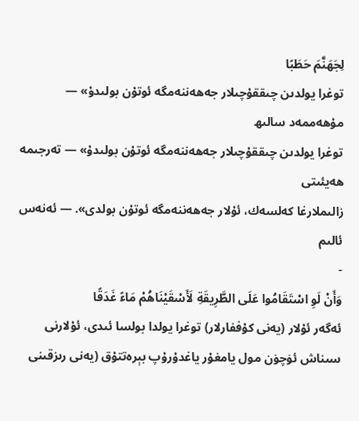لِجَهَنَّمَ حَطَبًا
توغرا يولدىن چىققۇچىلار جەھەننەمگە ئوتۇن بولىدۇ» — مۇھەممەد سالىھ
توغرا يولدىن چىققۇچىلار جەھەننەمگە ئوتۇن بولىدۇ» — تەرجىمە ھەيئىتى
زالىملارغا كەلسەك، ئۇلار جەھەننەمگە ئوتۇن بولدى». — ئەنەس ئالىم
-
وَأَنْ لَوِ اسْتَقَامُوا عَلَى الطَّرِيقَةِ لَأَسْقَيْنَاهُمْ مَاءً غَدَقًا
ئەگەر ئۇلار (يەنى كۇففارلار) توغرا يولدا بولسا ئىدى، ئۇلارنى سىناش ئۈچۈن مول يامغۇر ياغدۇرۇپ بېرەتتۇق (يەنى رىزقىنى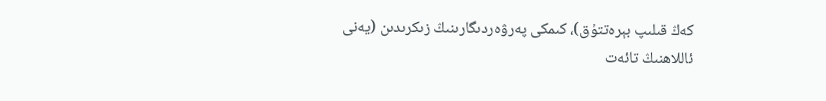كەڭ قىلىپ بېرەتتۇق)، كىمكى پەرۋەردىگارىنىڭ زىكرىدىن (يەنى ئاللاھنىڭ تائەت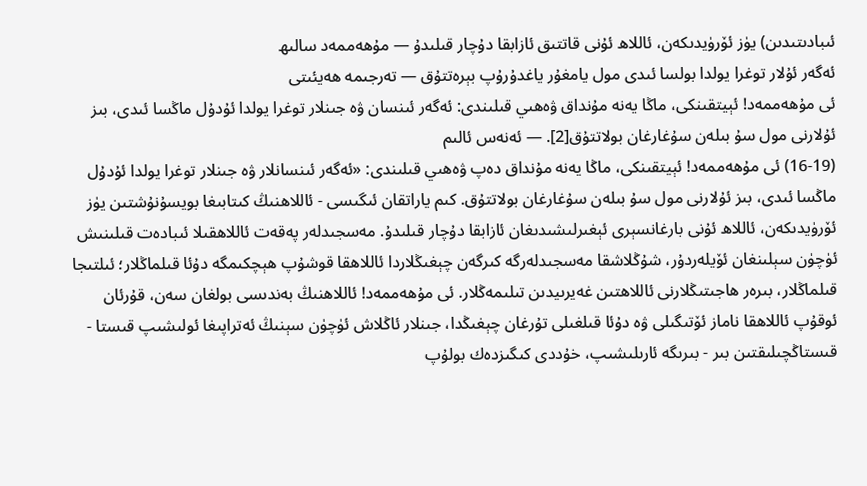ئىبادىتىدىن) يۈز ئۆرۈيدىكەن، ئاللاھ ئۇنى قاتتىق ئازابقا دۇچار قىلىدۇ — مۇھەممەد سالىھ
ئەگەر ئۇلار توغرا يولدا بولسا ئىدى مول يامغۇر ياغدۇرۇپ بېرەتتۇق — تەرجىمە ھەيئىتى
ئى مۇھەممەد! ئېيتقىنكى، ماڭا يەنە مۇنداق ۋەھىي قىلىندى: ئەگەر ئىنسان ۋە جىنلار توغرا يولدا ئۇدۇل ماڭسا ئىدى، بىز ئۇلارنى مول سۇ بىلەن سۇغارغان بولاتتۇق[2]. — ئەنەس ئالىم
(16-19) ئى مۇھەممەد! ئېيتقىنكى، ماڭا يەنە مۇنداق دەپ ۋەھىي قىلىندى: «ئەگەر ئىنسانلار ۋە جىنلار توغرا يولدا ئۇدۇل ماڭسا ئىدى، بىز ئۇلارنى مول سۇ بىلەن سۇغارغان بولاتتۇق. كىم ياراتقان ئىگىسى - ئاللاھنىڭ كىتابىغا بويسۇنۇشتىن يۈز ئۆرۈيدىكەن، ئاللاھ ئۇنى بارغانسېرى ئېغىرلىشىدىغان ئازابقا دۇچار قىلىدۇ. مەسجىدلەر پەقەت ئاللاھقىلا ئىبادەت قىلىنىش ئۈچۈن سېلىنغان ئۆيلەردۇر، شۇڭلاشقا مەسجىدلەرگە كىرگەن چېغىڭلاردا ئاللاھقا قوشۇپ ھېچكىمگە دۇئا قىلماڭلار؛ ئىلتىجا قىلماڭلار، بىرەر ھاجىتىڭلارنى ئاللاھتىن غەيرىيدىن تىلىمەڭلار. ئى مۇھەممەد! ئاللاھنىڭ بەندىسى بولغان سەن، قۇرئان ئوقۇپ ئاللاھقا ناماز ئۆتىگىلى ۋە دۇئا قىلغىلى تۇرغان چېغىڭدا، جىنلار ئاڭلاش ئۈچۈن سېنىڭ ئەتراپىغا ئولىشىپ قىستا - قىستاڭچىلىقتىن بىر - بىرىگە ئارىلىشىپ، خۇددى كىگىزدەك بولۇپ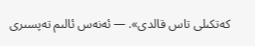كەتكىلى تاس قالدى». — ئەنەس ئالىم تەپسىرى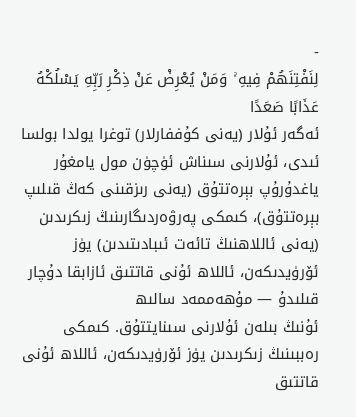-
لِنَفْتِنَهُمْ فِيهِ ۚ وَمَنْ يُعْرِضْ عَنْ ذِكْرِ رَبِّهِ يَسْلُكْهُ عَذَابًا صَعَدًا
ئەگەر ئۇلار (يەنى كۇففارلار) توغرا يولدا بولسا ئىدى، ئۇلارنى سىناش ئۈچۈن مول يامغۇر ياغدۇرۇپ بېرەتتۇق (يەنى رىزقىنى كەڭ قىلىپ بېرەتتۇق)، كىمكى پەرۋەردىگارىنىڭ زىكرىدىن (يەنى ئاللاھنىڭ تائەت ئىبادىتىدىن) يۈز ئۆرۈيدىكەن، ئاللاھ ئۇنى قاتتىق ئازابقا دۇچار قىلىدۇ — مۇھەممەد سالىھ
ئۇنىڭ بىلەن ئۇلارنى سىنايتتۇق. كىمكى رەببىنىڭ زىكرىدىن يۈز ئۆرۈيدىكەن، ئاللاھ ئۇنى قاتتىق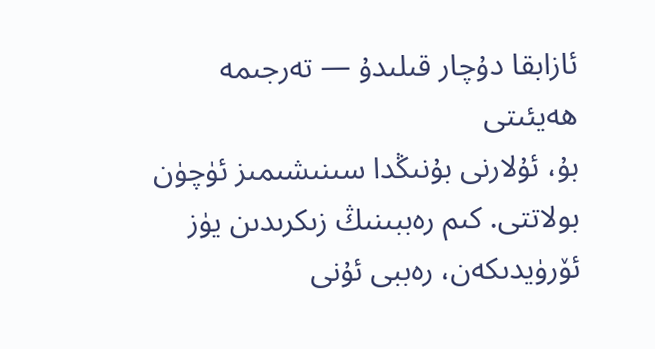ئازابقا دۇچار قىلىدۇ — تەرجىمە ھەيئىتى
بۇ، ئۇلارنى بۇنىڭدا سىنىشىمىز ئۈچۈن بولاتتى. كىم رەببىنىڭ زىكرىدىن يۈز ئۆرۈيدىكەن، رەببى ئۇنى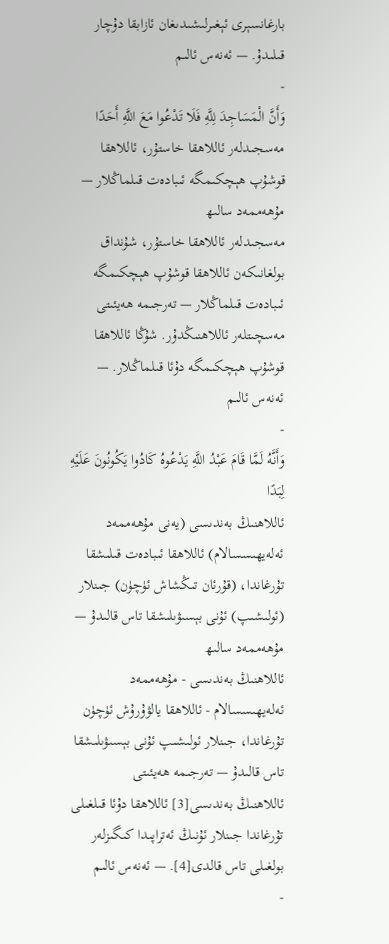بارغانسېرى ئېغىرلىشىدىغان ئازابقا دۇچار قىلىدۇ. — ئەنەس ئالىم
-
وَأَنَّ الْمَسَاجِدَ لِلَّهِ فَلَا تَدْعُوا مَعَ اللَّهِ أَحَدًا
مەسجىدلەر ئاللاھقا خاستۇر، ئاللاھقا قوشۇپ ھېچكىمگە ئىبادەت قىلماڭلار — مۇھەممەد سالىھ
مەسجىدلەر ئاللاھقا خاستۇر، شۇنداق بولغانىكەن ئاللاھقا قوشۇپ ھېچكىمگە ئىبادەت قىلماڭلار — تەرجىمە ھەيئىتى
مەسچىتلەر ئاللاھنىڭدۇر. شۇڭا ئاللاھقا قوشۇپ ھېچكىمگە دۇئا قىلماڭلار. — ئەنەس ئالىم
-
وَأَنَّهُ لَمَّا قَامَ عَبْدُ اللَّهِ يَدْعُوهُ كَادُوا يَكُونُونَ عَلَيْهِ لِبَدًا
ئاللاھنىڭ بەندىسى (يەنى مۇھەممەد ئەلەيھىسسالام) ئاللاھقا ئىبادەت قىلىشقا تۇرغاندا، (قۇرئان تىڭشاش ئۈچۈن) جىنلار (ئولىشىپ) ئۇنى بېسىۋىلىشقا تاس قالىدۇ — مۇھەممەد سالىھ
ئاللاھنىڭ بەندىسى - مۇھەممەد ئەلەيھىسسالام - ئاللاھقا يالۋۇرۇش ئۈچۈن تۇرغاندا، جىنلار ئولىشىپ ئۇنى بېسىۋىلىشقا تاس قالىدۇ — تەرجىمە ھەيئىتى
ئاللاھنىڭ بەندىسى[3] ئاللاھقا دۇئا قىلغىلى تۇرغاندا جىنلار ئۇنىڭ ئەتراپىدا كىگىزلەر بولغىلى تاس قالدى[4]. — ئەنەس ئالىم
-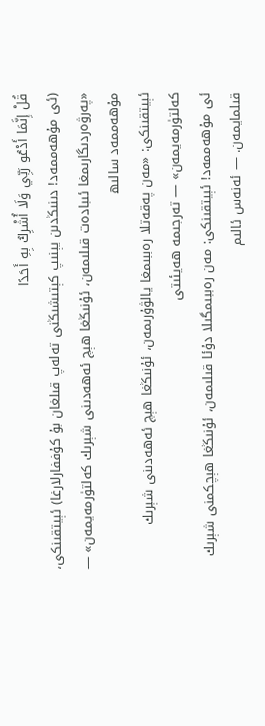قُلْ إِنَّمَا أَدْعُو رَبِّي وَلَا أُشْرِكُ بِهِ أَحَدًا
(ئى مۇھەممەد! دىنىڭدىن يېنىپ كېتىشىڭنى تەلەپ قىلغان بۇ كۇففارلارغا) ئېيتقىنكى، «پەرۋەردىگارىمغا ئىبادەت قىلىمەن، ئۇنىڭغا ھېچ ئەھەدىنى شېرىك كەلتۈرمەيمەن» — مۇھەممەد سالىھ
ئېيتقىنكى: «مەن پەقەتلا رەببىمغا يالۋۇرىمەن، ئۇنىڭغا ھېچ ئەھەدىنى شېرىك كەلتۈرمەيمەن» — تەرجىمە ھەيئىتى
ئى مۇھەممەد! ئېيتقىنكى: مەن رەببىمگىلا دۇئا قىلىمەن، ئۇنىڭغا ھېچكمنى شېرىك قىلمايمەن. — ئەنەس ئالىم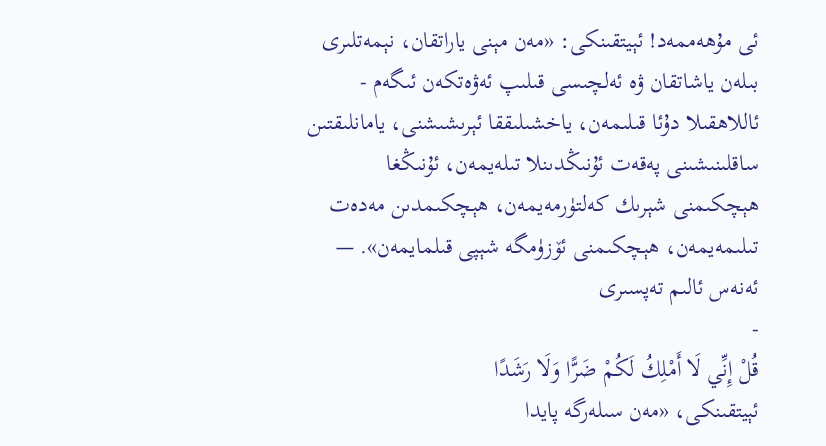ئى مۇھەممەد! ئېيتقىنكى: «مەن مېنى ياراتقان، نېمەتلىرى بىلەن ياشاتقان ۋە ئەلچىسى قىلىپ ئەۋەتكەن ئىگەم - ئاللاھقىلا دۇئا قىلىمەن، ياخشىلىققا ئېرىشىشنى، يامانلىقتىن ساقلىنىشىنى پەقەت ئۇنىڭدىنلا تىلەيمەن، ئۇنىڭغا ھېچكىمنى شېرىك كەلتۈرمەيمەن، ھېچكىمدىن مەدەت تىلىمەيمەن، ھېچكىمنى ئۆزۈمگە شېپى قىلمايمەن». — ئەنەس ئالىم تەپسىرى
-
قُلْ إِنِّي لَا أَمْلِكُ لَكُمْ ضَرًّا وَلَا رَشَدًا
ئېيتقىنكى، «مەن سىلەرگە پايدا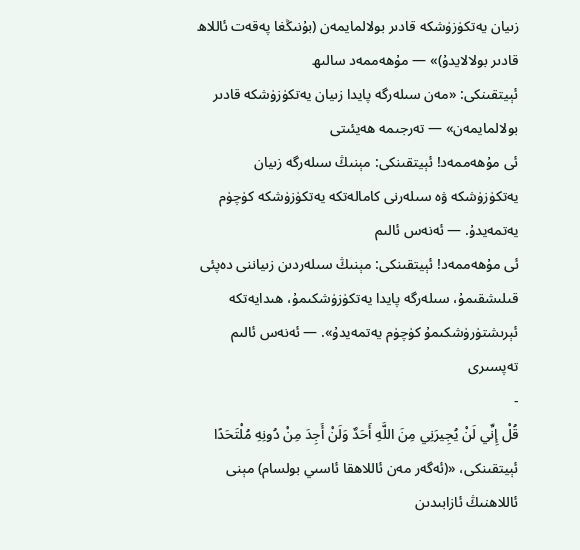زىيان يەتكۈزۈشكە قادىر بولالمايمەن (بۇنىڭغا پەقەت ئاللاھ قادىر بولالايدۇ)» — مۇھەممەد سالىھ
ئېيتقىنكى: «مەن سىلەرگە پايدا زىيان يەتكۈزۈشكە قادىر بولالمايمەن» — تەرجىمە ھەيئىتى
ئى مۇھەممەد! ئېيتقىنكى: مېنىڭ سىلەرگە زىيان يەتكۈزۈشكە ۋە سىلەرنى كامالەتكە يەتكۈزۈشكە كۈچۈم يەتمەيدۇ. — ئەنەس ئالىم
ئى مۇھەممەد! ئېيتقىنكى: مېنىڭ سىلەردىن زىياننى دەپئى قىلىشقىمۇ، سىلەرگە پايدا يەتكۈزۈشكىمۇ، ھىدايەتكە ئېرىشتۈرۈشكىمۇ كۈچۈم يەتمەيدۇ». — ئەنەس ئالىم تەپسىرى
-
قُلْ إِنِّي لَنْ يُجِيرَنِي مِنَ اللَّهِ أَحَدٌ وَلَنْ أَجِدَ مِنْ دُونِهِ مُلْتَحَدًا
ئېيتقىنكى، «(ئەگەر مەن ئاللاھقا ئاسىي بولسام) مېنى ئاللاھنىڭ ئازابىدىن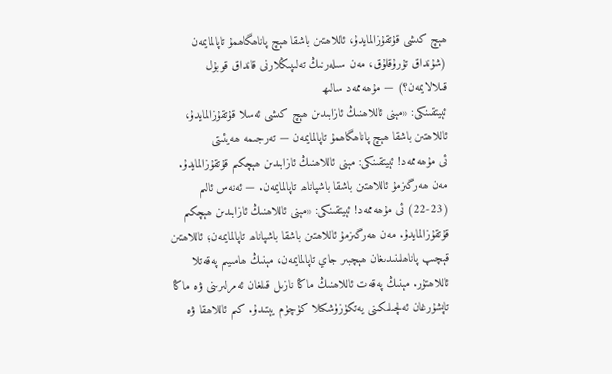ھېچ كىشى قۇتقۇزالمايدۇ، ئاللاھتىن باشقا ھېچ پاناھگاھمۇ تاپالمايمەن (شۇنداق تۇرۇقلۇق، مەن سىلەرنىڭ تەلىپىڭلارنى قانداق قوبۇل قىلالايمەن؟) — مۇھەممەد سالىھ
ئېيتقىنكى: «مېنى ئاللاھنىڭ ئازابىدىن ھېچ كىشى ئەسلا قۇتقۇزالمايدۇ، ئاللاھتىن باشقا ھېچ پاناھگاھمۇ تاپالمايمەن — تەرجىمە ھەيئىتى
ئى مۇھەممەد! ئېيتقىنكى: مېنى ئاللاھنىڭ ئازابىدىن ھېچكىم قۇتقۇزالمايدۇ. مەن ھەرگىزمۇ ئاللاھتىن باشقا باشپاناھ تاپالمايمەن. — ئەنەس ئالىم
(22-23) ئى مۇھەممەد! ئېيتقىنكى: «مېنى ئاللاھنىڭ ئازابىدىن ھېچكىم قۇتقۇزالمايدۇ. مەن ھەرگىزمۇ ئاللاھتىن باشقا باشپاناھ تاپالمايمەن؛ ئاللاھتىن قېچىپ پاناھلىنىدىغان ھېچبىر جاي تاپالمايمەن، مېنىڭ ھامىيىم پەقەتلا ئاللاھتۇر. مېنىڭ پەقەت ئاللاھنىڭ ماڭا نازىل قىلغان ئەمرلىرىنى ۋە ماڭا تاپشۇرغان ئەلچىلىكىنى يەتكۈزۈشكىلا كۈچۈم يېتىدۇ. كىم ئاللاھقا ۋە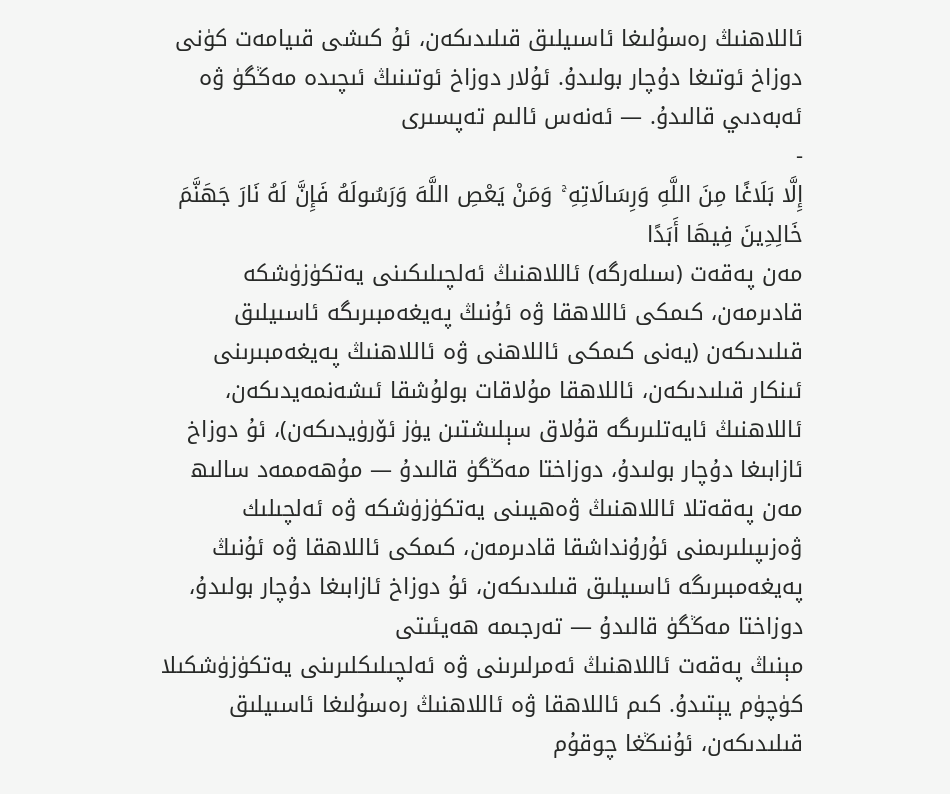ئاللاھنىڭ رەسۇلىغا ئاسىيلىق قىلىدىكەن، ئۇ كىشى قىيامەت كۈنى دوزاخ ئوتىغا دۇچار بولىدۇ. ئۇلار دوزاخ ئوتىنىڭ ئىچىدە مەڭگۈ ۋە ئەبەدىي قالىدۇ. — ئەنەس ئالىم تەپسىرى
-
إِلَّا بَلَاغًا مِنَ اللَّهِ وَرِسَالَاتِهِ ۚ وَمَنْ يَعْصِ اللَّهَ وَرَسُولَهُ فَإِنَّ لَهُ نَارَ جَهَنَّمَ خَالِدِينَ فِيهَا أَبَدًا
مەن پەقەت (سىلەرگە) ئاللاھنىڭ ئەلچىلىكىنى يەتكۈزۈشكە قادىرمەن، كىمكى ئاللاھقا ۋە ئۇنىڭ پەيغەمبىرىگە ئاسىيلىق قىلىدىكەن (يەنى كىمكى ئاللاھنى ۋە ئاللاھنىڭ پەيغەمبىرىنى ئىنكار قىلىدىكەن، ئاللاھقا مۇلاقات بولۇشقا ئىشەنمەيدىكەن، ئاللاھنىڭ ئايەتلىرىگە قۇلاق سېلىشتىن يۈز ئۆرۈيدىكەن)، ئۇ دوزاخ ئازابىغا دۇچار بولىدۇ، دوزاختا مەڭگۈ قالىدۇ — مۇھەممەد سالىھ
مەن پەقەتلا ئاللاھنىڭ ۋەھيىنى يەتكۈزۈشكە ۋە ئەلچىلىك ۋەزىپىلىرىمنى ئۇرۇنداشقا قادىرمەن، كىمكى ئاللاھقا ۋە ئۇنىڭ پەيغەمبىرىگە ئاسىيلىق قىلىدىكەن، ئۇ دوزاخ ئازابىغا دۇچار بولىدۇ، دوزاختا مەڭگۈ قالىدۇ — تەرجىمە ھەيئىتى
مېنىڭ پەقەت ئاللاھنىڭ ئەمرلىرىنى ۋە ئەلچىلىكلىرىنى يەتكۈزۈشكىلا كۈچۈم يېتىدۇ. كىم ئاللاھقا ۋە ئاللاھنىڭ رەسۇلىغا ئاسىيلىق قىلىدىكەن، ئۇنىڭغا چوقۇم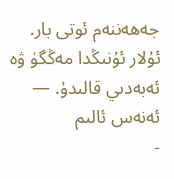جەھەننەم ئوتى بار. ئۇلار ئۇنىڭدا مەڭگۈ ۋە ئەبەدىي قالىدۇ. — ئەنەس ئالىم
-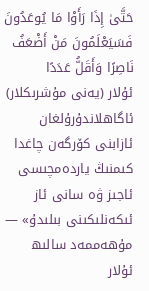حَتَّىٰ إِذَا رَأَوْا مَا يُوعَدُونَ فَسَيَعْلَمُونَ مَنْ أَضْعَفُ نَاصِرًا وَأَقَلُّ عَدَدًا
ئۇلار (يەنى مۇشرىكلار) ئاگاھلاندۇرۇلغان ئازابنى كۆرگەن چاغدا كىمنىڭ ياردەمچىسى ئاجىز ۋە سانى ئاز ئىكەنلىكىنى بىلىدۇ» — مۇھەممەد سالىھ
ئۇلار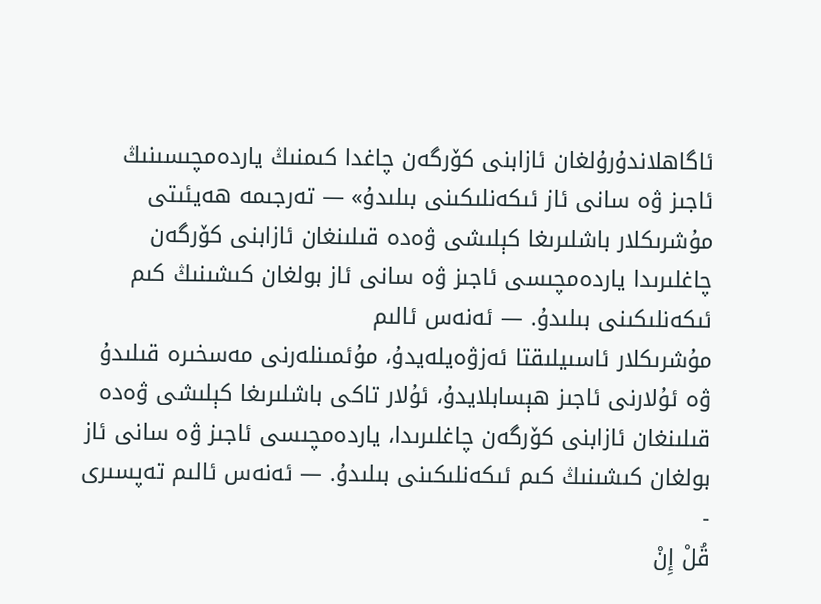ئاگاھلاندۇرۇلغان ئازابنى كۆرگەن چاغدا كىمنىڭ ياردەمچىسىنىڭ ئاجىز ۋە سانى ئاز ئىكەنلىكىنى بىلىدۇ» — تەرجىمە ھەيئىتى
مۇشرىكلار باشلىرىغا كېلىشى ۋەدە قىلىنغان ئازابنى كۆرگەن چاغلىرىدا ياردەمچىسى ئاجىز ۋە سانى ئاز بولغان كىشىنىڭ كىم ئىكەنلىكىنى بىلىدۇ. — ئەنەس ئالىم
مۇشرىكلار ئاسىيلىقتا ئەزۋەيلەيدۇ، مۇئمىنلەرنى مەسخىرە قىلىدۇ ۋە ئۇلارنى ئاجىز ھېسابلايدۇ، ئۇلار تاكى باشلىرىغا كېلىشى ۋەدە قىلىنغان ئازابنى كۆرگەن چاغلىرىدا، ياردەمچىسى ئاجىز ۋە سانى ئاز بولغان كىشىنىڭ كىم ئىكەنلىكىنى بىلىدۇ. — ئەنەس ئالىم تەپسىرى
-
قُلْ إِنْ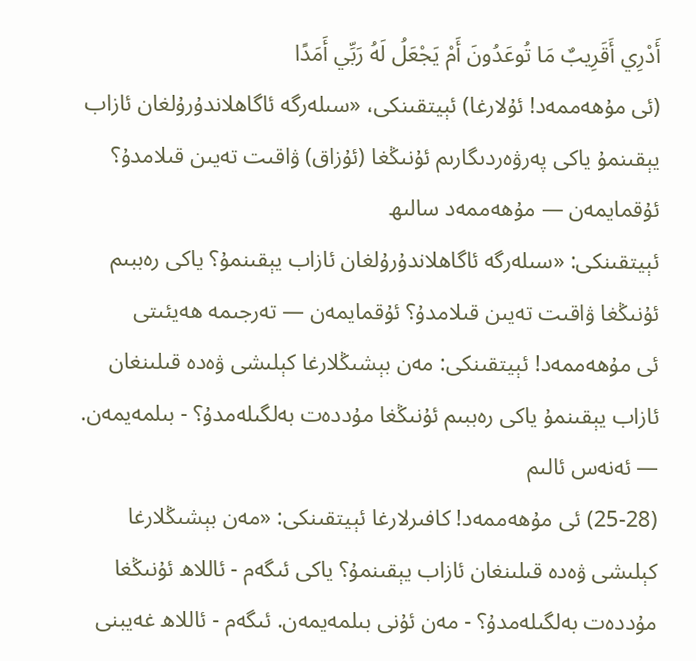أَدْرِي أَقَرِيبٌ مَا تُوعَدُونَ أَمْ يَجْعَلُ لَهُ رَبِّي أَمَدًا
(ئى مۇھەممەد! ئۇلارغا) ئېيتقىنكى، «سىلەرگە ئاگاھلاندۇرۇلغان ئازاب يېقىنمۇ ياكى پەرۋەردىگارىم ئۇنىڭغا (ئۇزاق) ۋاقىت تەيىن قىلامدۇ؟ ئۇقمايمەن — مۇھەممەد سالىھ
ئېيتقىنكى: «سىلەرگە ئاگاھلاندۇرۇلغان ئازاب يېقىنمۇ؟ ياكى رەببىم ئۇنىڭغا ۋاقىت تەيىن قىلامدۇ؟ ئۇقمايمەن — تەرجىمە ھەيئىتى
ئى مۇھەممەد! ئېيتقىنكى: مەن بېشىڭلارغا كېلىشى ۋەدە قىلىنغان ئازاب يېقىنمۇ ياكى رەببىم ئۇنىڭغا مۇددەت بەلگىلەمدۇ؟ - بىلمەيمەن. — ئەنەس ئالىم
(25-28) ئى مۇھەممەد! كافىرلارغا ئېيتقىنكى: «مەن بېشىڭلارغا كېلىشى ۋەدە قىلىنغان ئازاب يېقىنمۇ؟ ياكى ئىگەم - ئاللاھ ئۇنىڭغا مۇددەت بەلگىلەمدۇ؟ - مەن ئۇنى بىلمەيمەن. ئىگەم - ئاللاھ غەيبنى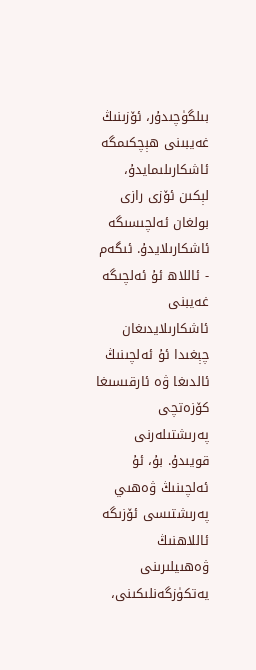بىلگۈچىدۇر، ئۆزىنىڭ غەيبىنى ھېچكىمگە ئاشكارىلىمايدۇ، لېكىن ئۆزى رازى بولغان ئەلچىسىگە ئاشكارىلايدۇ. ئىگەم - ئاللاھ ئۇ ئەلچىگە غەيبنى ئاشكارىلايدىغان چېغىدا ئۇ ئەلچىنىڭ ئالدىغا ۋە ئارقىسىغا كۆزەتچى پەرىشتىلەرنى قويىدۇ. بۇ، ئۇ ئەلچىنىڭ ۋەھىي پەرىشتىسى ئۆزىگە ئاللاھنىڭ ۋەھىيلىرىنى يەتكۈزگەنلىكىنى،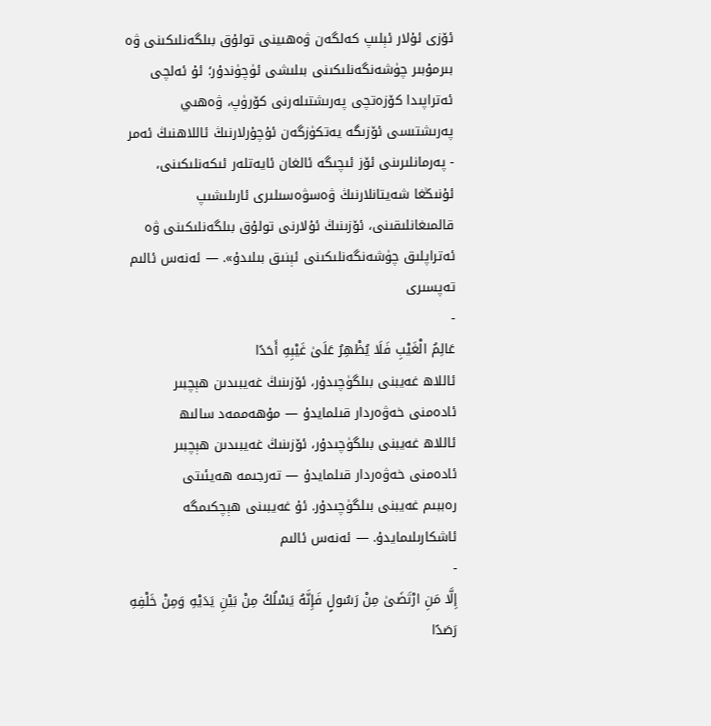ئۆزى ئۇلار ئېلىپ كەلگەن ۋەھىينى تولۇق بىلگەنلىكىنى ۋە بىرمۇبىر چۈشەنگەنلىكىنى بىلىشى ئۈچۈندۇر؛ ئۇ ئەلچى ئەتراپىدا كۆزەتچى پەرىشتىلەرنى كۆرۈپ، ۋەھىي پەرىشتىسى ئۆزىگە يەتكۈزگەن ئۇچۇرلارنىڭ ئاللاھنىڭ ئەمر - پەرمانلىرىنى ئۆز ئىچىگە ئالغان ئايەتلەر ئىكەنلىكىنى، ئۇنىڭغا شەيتانلارنىڭ ۋەسۋەسىلىرى ئارىلىشىپ قالمىغانلىقىنى، ئۆزىنىڭ ئۇلارنى تولۇق بىلگەنلىكىنى ۋە ئەتراپلىق چۈشەنگەنلىكىنى ئېنىق بىلىدۇ». — ئەنەس ئالىم تەپسىرى
-
عَالِمُ الْغَيْبِ فَلَا يُظْهِرُ عَلَىٰ غَيْبِهِ أَحَدًا
ئاللاھ غەيبنى بىلگۈچىدۇر، ئۆزىنىڭ غەيبىدىن ھېچبىر ئادەمنى خەۋەردار قىلمايدۇ — مۇھەممەد سالىھ
ئاللاھ غەيبنى بىلگۈچىدۇر، ئۆزىنىڭ غەيبىدىن ھېچبىر ئادەمنى خەۋەردار قىلمايدۇ — تەرجىمە ھەيئىتى
رەببىم غەيبنى بىلگۈچىدۇر. ئۇ غەيبىنى ھېچكىمگە ئاشكارىلىمايدۇ. — ئەنەس ئالىم
-
إِلَّا مَنِ ارْتَضَىٰ مِنْ رَسُولٍ فَإِنَّهُ يَسْلُكُ مِنْ بَيْنِ يَدَيْهِ وَمِنْ خَلْفِهِ رَصَدًا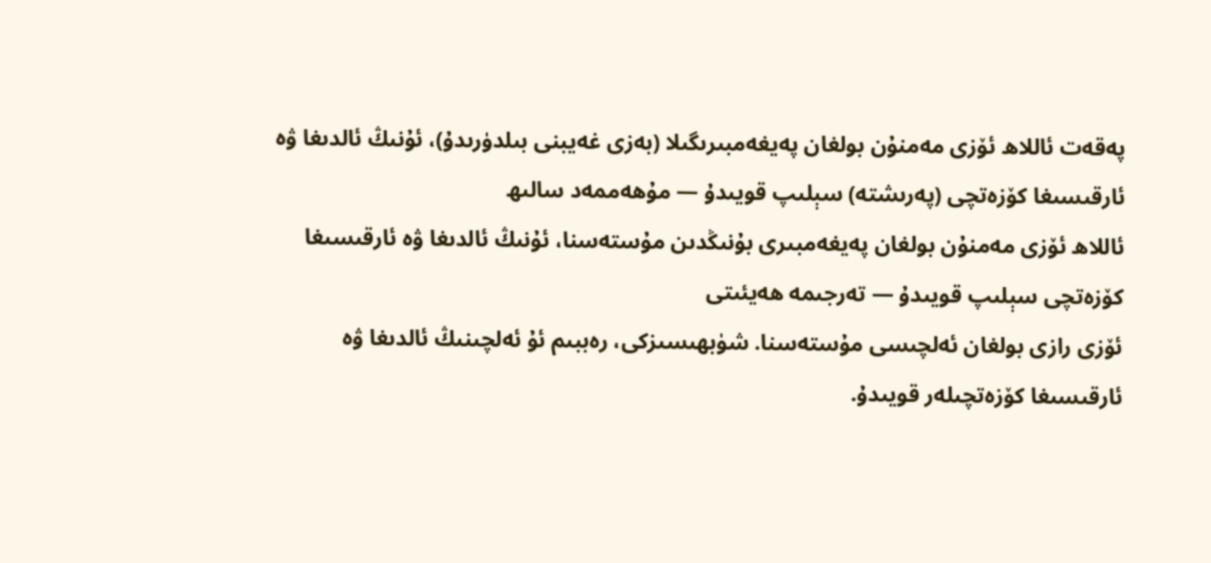پەقەت ئاللاھ ئۆزى مەمنۇن بولغان پەيغەمبىرىگىلا (بەزى غەيبنى بىلدۈرىدۇ)، ئۇنىڭ ئالدىغا ۋە ئارقىسىغا كۆزەتچى (پەرىشتە) سېلىپ قويىدۇ — مۇھەممەد سالىھ
ئاللاھ ئۆزى مەمنۇن بولغان پەيغەمبىرى بۇنىڭدىن مۇستەسنا، ئۇنىڭ ئالدىغا ۋە ئارقىسىغا كۆزەتچى سېلىپ قويىدۇ — تەرجىمە ھەيئىتى
ئۆزى رازى بولغان ئەلچىسى مۇستەسنا. شۈبھىسىزكى، رەببىم ئۇ ئەلچىنىڭ ئالدىغا ۋە ئارقىسىغا كۆزەتچىلەر قويىدۇ.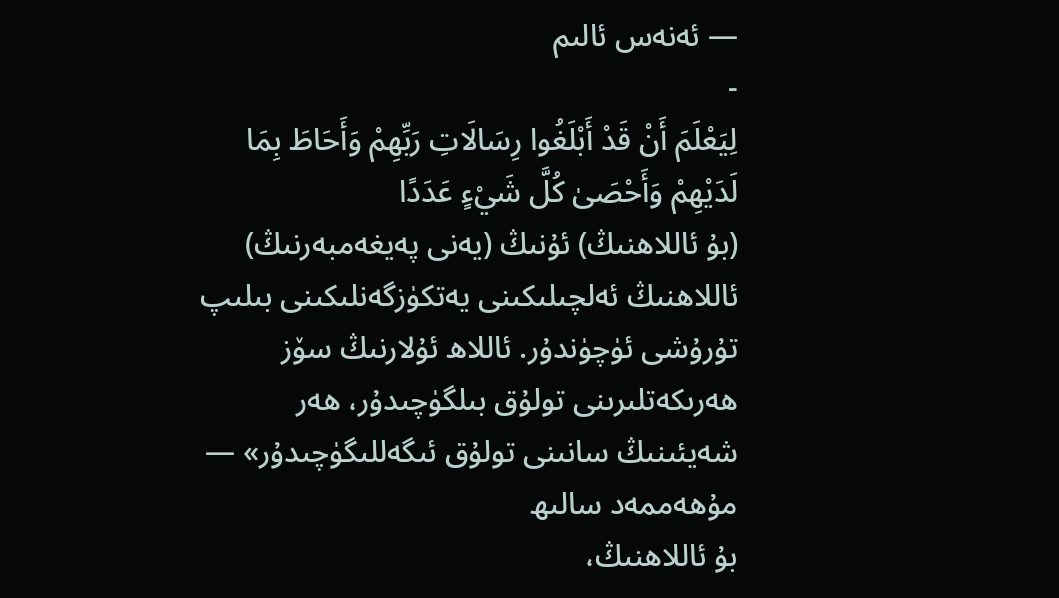— ئەنەس ئالىم
-
لِيَعْلَمَ أَنْ قَدْ أَبْلَغُوا رِسَالَاتِ رَبِّهِمْ وَأَحَاطَ بِمَا لَدَيْهِمْ وَأَحْصَىٰ كُلَّ شَيْءٍ عَدَدًا
(بۇ ئاللاھنىڭ) ئۇنىڭ (يەنى پەيغەمبەرنىڭ) ئاللاھنىڭ ئەلچىلىكىنى يەتكۈزگەنلىكىنى بىلىپ تۇرۇشى ئۈچۈندۇر. ئاللاھ ئۇلارنىڭ سۆز ھەرىكەتلىرىنى تولۇق بىلگۈچىدۇر، ھەر شەيئىنىڭ سانىنى تولۇق ئىگەللىگۈچىدۇر» — مۇھەممەد سالىھ
بۇ ئاللاھنىڭ،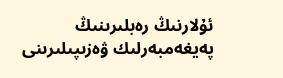ئۇلارنىڭ رەبلىرىنىڭ پەيغەمبەرلىك ۋەزىپىلىرىنى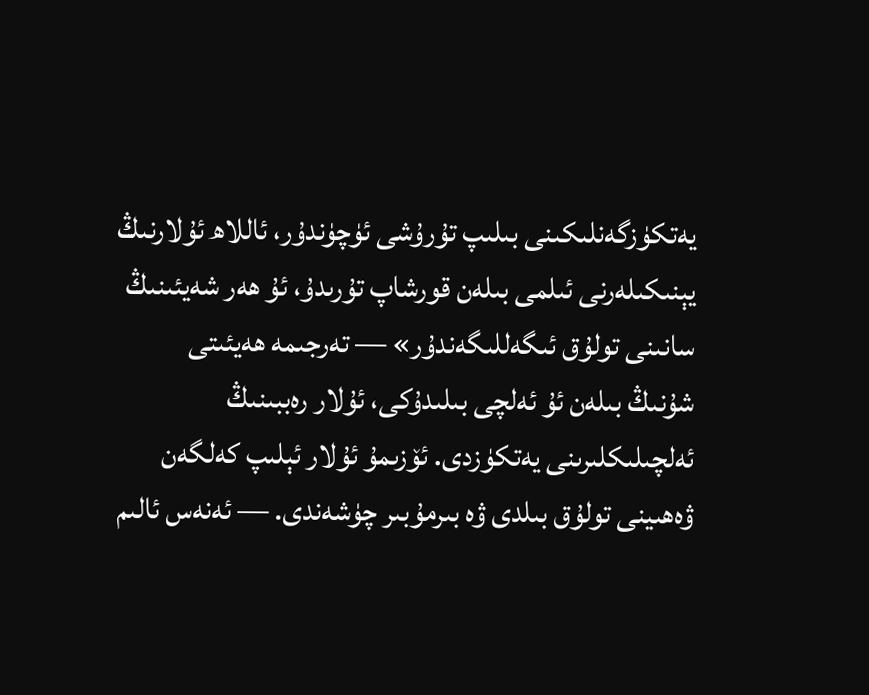يەتكۈزگەنلىكىنى بىلىپ تۇرۇشى ئۈچۈندۇر، ئاللاھ ئۇلارنىڭ يېنىكىلەرنى ئىلمى بىلەن قورشاپ تۇرىدۇ، ئۇ ھەر شەيئىنىڭ سانىنى تولۇق ئىگەللىگەندۇر» — تەرجىمە ھەيئىتى
شۇنىڭ بىلەن ئۇ ئەلچى بىلىدۇكى، ئۇلار رەببىنىڭ ئەلچىلىكلىرىنى يەتكۈزدى. ئۆزىمۇ ئۇلار ئېلىپ كەلگەن ۋەھىينى تولۇق بىلدى ۋە بىرمۇبىر چۈشەندى. — ئەنەس ئالىم